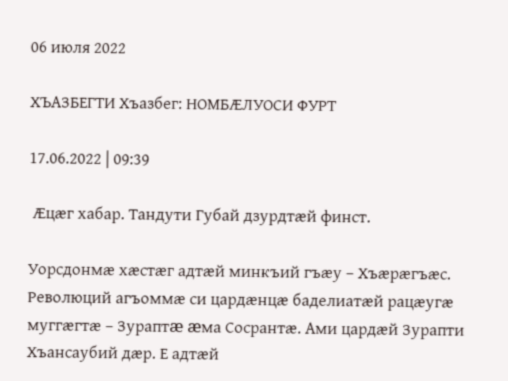06 июля 2022

ХЪАЗБЕГТИ Хъазбег: НОМБӔЛУОСИ ФУРТ

17.06.2022 | 09:39

 Æцæг хабар. Тандути Губай дзурдтæй финст.

Уорсдонмæ хæстæг адтæй минкъий гъæу – Хъæрæгъæс. Революций агъоммæ си цардæнцæ баделиатæй рацæугæ муггæгтæ – Зураптæ æма Сосрантæ. Ами цардæй Зурапти Хъансаубий дæр. Е адтæй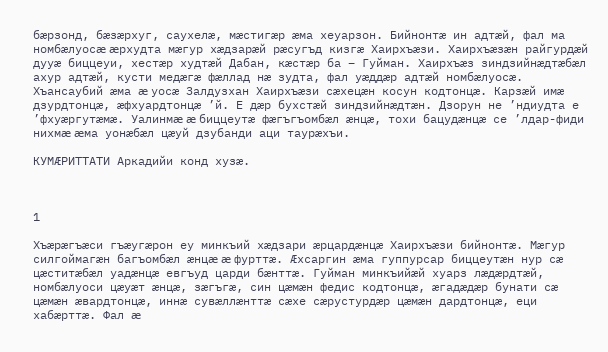бæрзонд, бæзæрхуг, саухелæ, мæстигæр æма хеуарзон. Бийнонтæ ин адтæй, фал ма номбæлуосæ æрхудта мæгур хæдзарæй рæсугъд кизгæ Хаирхъæзи. Хаирхъæзæн райгурдæй дууæ биццеуи, хестæр худтæй Дабан, кæстæр ба – Гуйман. Хаирхъæз зиндзийнæдтæбæл ахур адтæй, кусти медæгæ фæллад нæ зудта, фал уæддæр адтæй номбæлуосæ. Хъансаубий æма æ уосæ Залдузхан Хаирхъæзи сæхецæн косун кодтонцæ. Карзæй имæ дзурдтонцæ, æфхуардтонцæ ’й. Е дæр бухстæй зиндзийнæдтæн. Дзорун не ’ндиудта е ’фхуæргутæмæ. Уалинмæ æ биццеутæ фæгъгъомбæл æнцæ, тохи бацудæнцæ се ’лдар-фиди нихмæ æма уонæбæл цæуй дзубанди аци таурæхъи.

КУМÆРИТТАТИ Аркадийи конд хузæ.



1

Хъæрæгъæси гъæугæрон еу минкъий хæдзари æрцардæнцæ Хаирхъæзи бийнонтæ. Мæгур силгоймагæн багъомбæл æнцæ æ фурттæ. Æхсаргин æма гуппурсар биццеутæн нур сæ цæститæбæл уадæнцæ евгъуд царди бæнттæ. Гуйман минкъийæй хуарз лæдæрдтæй, номбæлуоси цæуæт æнцæ, зæгъгæ, син цæмæн федис кодтонцæ, æгадæдæр бунати сæ цæмæн æвардтонцæ, иннæ сувæллæнттæ сæхе сæрустурдæр цæмæн дардтонцæ, еци хабæрттæ. Фал æ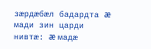зæрдæбæл бадардта æ мади зин царди нивтæ: æ мадæ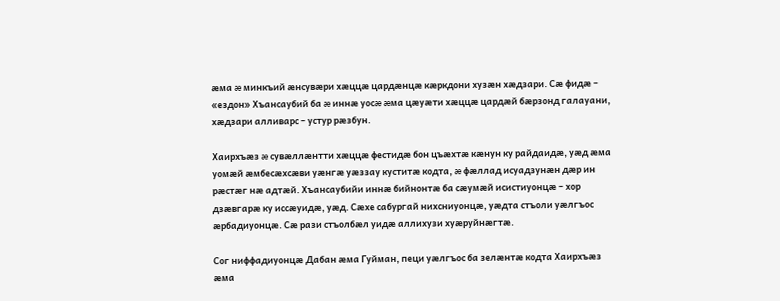æма æ минкъий æнсувæри хæццæ цардæнцæ кæркдони хузæн хæдзари. Сæ фидæ – «ездон» Хъансаубий ба æ иннæ уосæ æма цæуæти хæццæ цардæй бæрзонд галауани, хæдзари алливарс – устур рæзбун.

Хаирхъæз æ сувæллæнтти хæццæ фестидæ бон цъæхтæ кæнун ку райдаидæ, уæд æма уомæй æмбесæхсæви уæнгæ уæззау куститæ кодта, æ фæллад исуадзунæн дæр ин рæстæг нæ адтæй. Хъансаубийи иннæ бийнонтæ ба сæумæй исистиуонцæ – хор дзæвгарæ ку иссæуидæ, уæд. Сæхе сабургай нихсниуонцæ, уæдта стъоли уæлгъос æрбадиуонцæ. Сæ рази стъолбæл уидæ аллихузи хуæруйнæгтæ.

Сог ниффадиуонцæ Дабан æма Гуйман, пеци уæлгъос ба зелæнтæ кодта Хаирхъæз æма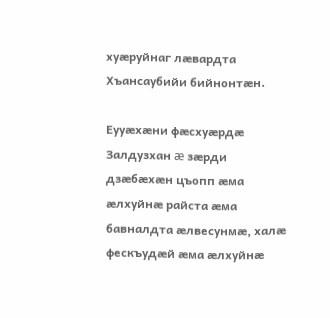хуæруйнаг лæвардта Хъансаубийи бийнонтæн.

Еууæхæни фæсхуæрдæ Залдузхан æ зæрди дзæбæхæн цъопп æма æлхуйнæ райста æма бавналдта æлвесунмæ, халæ фескъудæй æма æлхуйнæ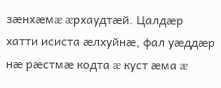зæнхæмæ æрхаудтæй. Цалдæр хатти исиста æлхуйнæ, фал уæддæр нæ рæстмæ кодта æ куст æма æ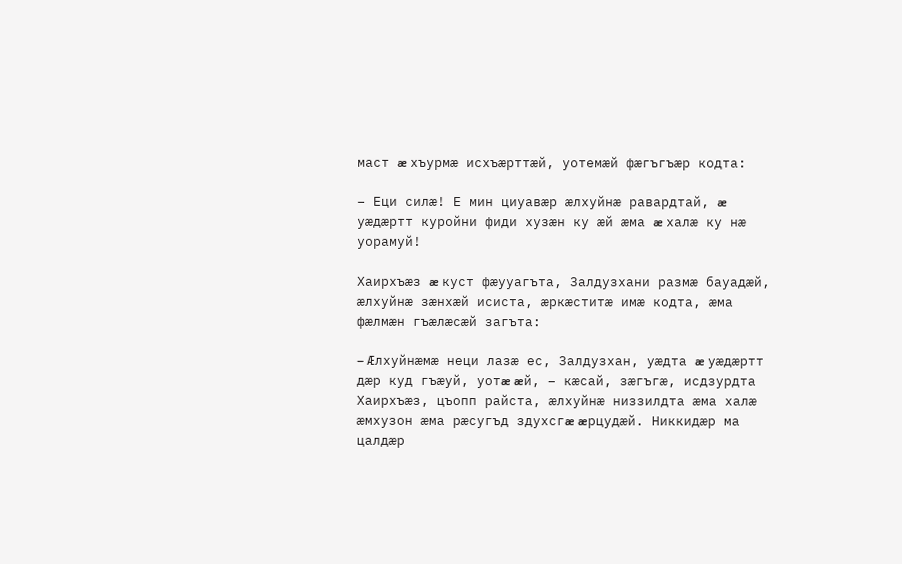маст æ хъурмæ исхъæрттæй, уотемæй фæгъгъæр кодта:

– Еци силæ! Е мин циуавæр æлхуйнæ равардтай, æ уæдæртт куройни фиди хузæн ку æй æма æ халæ ку нæ уорамуй!

Хаирхъæз æ куст фæууагъта, Залдузхани размæ бауадæй, æлхуйнæ зæнхæй исиста, æркæститæ имæ кодта, æма фæлмæн гъæлæсæй загъта:

– Æлхуйнæмæ неци лазæ ес, Залдузхан, уæдта æ уæдæртт дæр куд гъæуй, уотæ æй, – кæсай, зæгъгæ, исдзурдта Хаирхъæз, цъопп райста, æлхуйнæ низзилдта æма халæ æмхузон æма рæсугъд здухсгæ æрцудæй. Никкидæр ма цалдæр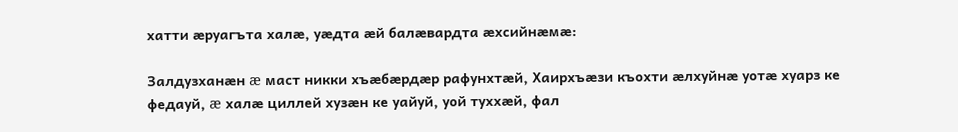хатти æруагъта халæ, уæдта æй балæвардта æхсийнæмæ:

Залдузханæн æ маст никки хъæбæрдæр рафунхтæй, Хаирхъæзи къохти æлхуйнæ уотæ хуарз ке федауй, æ халæ циллей хузæн ке уайуй, уой туххæй, фал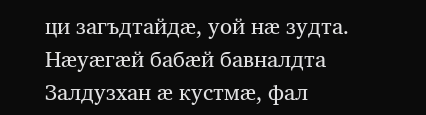ци загъдтайдæ, уой нæ зудта. Нæуæгæй бабæй бавналдта Залдузхан æ кустмæ, фал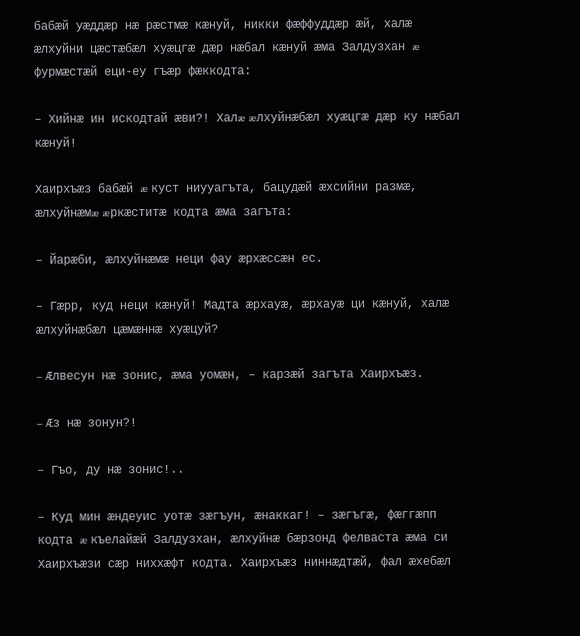бабæй уæддæр нæ рæстмæ кæнуй, никки фæффуддæр æй, халæ æлхуйни цæстæбæл хуæцгæ дæр нæбал кæнуй æма Залдузхан æ фурмæстæй еци-еу гъæр фæккодта:

– Хийнæ ин искодтай æви?! Халæ æлхуйнæбæл хуæцгæ дæр ку нæбал кæнуй!

Хаирхъæз бабæй æ куст ниууагъта, бацудæй æхсийни размæ, æлхуйнæмæ æркæститæ кодта æма загъта:

– Йарæби, æлхуйнæмæ неци фау æрхæссæн ес.

– Гæрр, куд неци кæнуй! Мадта æрхауæ, æрхауæ ци кæнуй, халæ æлхуйнæбæл цæмæннæ хуæцуй?

– Æлвесун нæ зонис, æма уомæн, – карзæй загъта Хаирхъæз.

– Æз нæ зонун?!

– Гъо, ду нæ зонис!..

– Куд мин æндеуис уотæ зæгъун, æнаккаг! – зæгъгæ, фæггæпп кодта æ къелайæй Залдузхан, æлхуйнæ бæрзонд фелваста æма си Хаирхъæзи сæр ниххæфт кодта. Хаирхъæз ниннæдтæй, фал æхебæл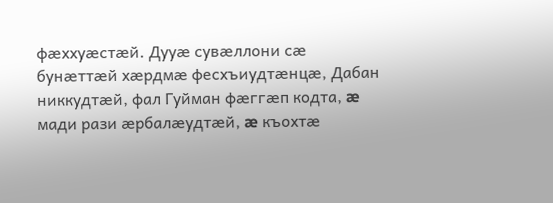фæххуæстæй. Дууæ сувæллони сæ бунæттæй хæрдмæ фесхъиудтæнцæ, Дабан никкудтæй, фал Гуйман фæггæп кодта, æ мади рази æрбалæудтæй, æ къохтæ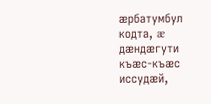æрбатумбул кодта, æ дæндæгути къæс-къæс иссудæй,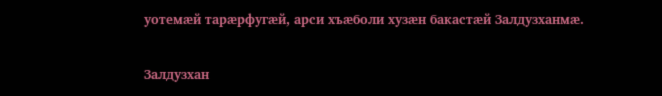уотемæй тарæрфугæй, арси хъæболи хузæн бакастæй Залдузханмæ.

Залдузхан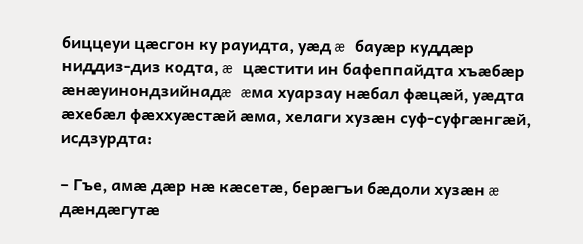биццеуи цæсгон ку рауидта, уæд æ бауæр куддæр ниддиз-диз кодта, æ цæстити ин бафеппайдта хъæбæр æнæуинондзийнадæ æма хуарзау нæбал фæцæй, уæдта æхебæл фæххуæстæй æма, хелаги хузæн суф-суфгæнгæй, исдзурдта:

– Гъе, амæ дæр нæ кæсетæ, берæгъи бæдоли хузæн æ дæндæгутæ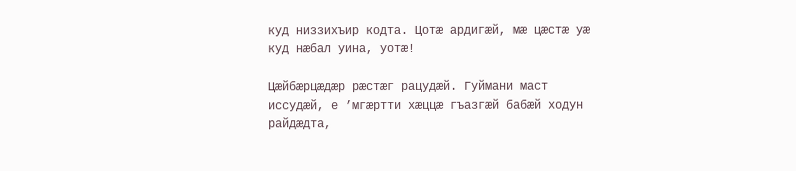куд низзихъир кодта. Цотæ ардигæй, мæ цæстæ уæ куд нæбал уина, уотæ!

Цæйбæрцæдæр рæстæг рацудæй. Гуймани маст иссудæй, е ’мгæртти хæццæ гъазгæй бабæй ходун райдæдта,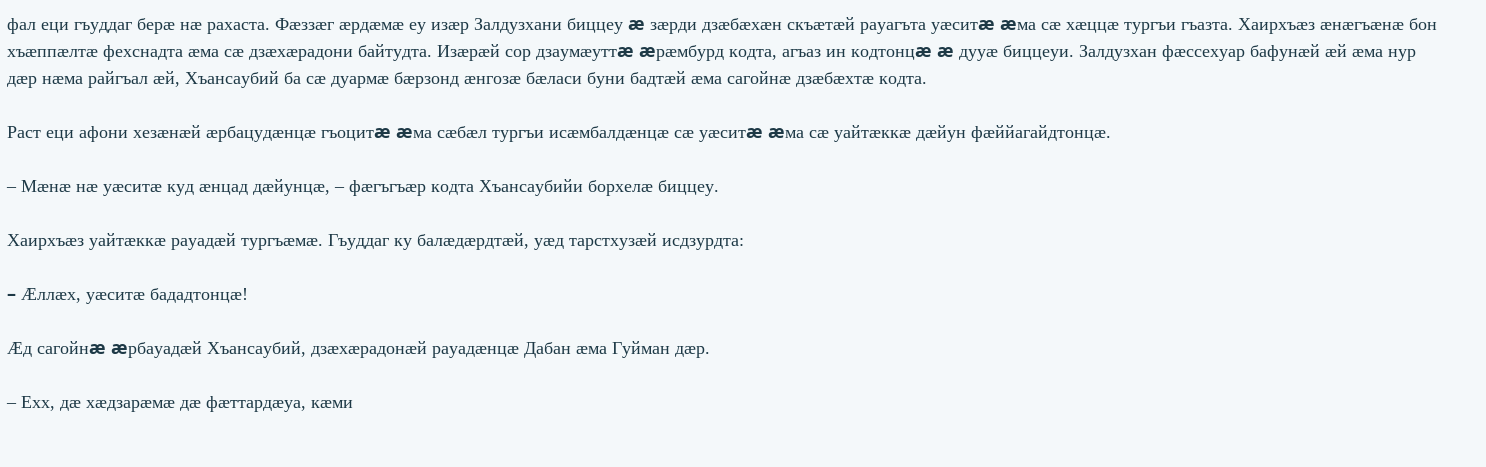фал еци гъуддаг берæ нæ рахаста. Фæззæг æрдæмæ еу изæр Залдузхани биццеу æ зæрди дзæбæхæн скъæтæй рауагъта уæситæ æма сæ хæццæ тургъи гъазта. Хаирхъæз æнæгъæнæ бон хъæппæлтæ фехснадта æма сæ дзæхæрадони байтудта. Изæрæй сор дзаумæуттæ æрæмбурд кодта, агъаз ин кодтонцæ æ дууæ биццеуи. Залдузхан фæссехуар бафунæй æй æма нур дæр нæма райгъал æй, Хъансаубий ба сæ дуармæ бæрзонд æнгозæ бæласи буни бадтæй æма сагойнæ дзæбæхтæ кодта.

Раст еци афони хезæнæй æрбацудæнцæ гъоцитæ æма сæбæл тургъи исæмбалдæнцæ сæ уæситæ æма сæ уайтæккæ дæйун фæййагайдтонцæ.

– Мæнæ нæ уæситæ куд æнцад дæйунцæ, – фæгъгъæр кодта Хъансаубийи борхелæ биццеу.

Хаирхъæз уайтæккæ рауадæй тургъæмæ. Гъуддаг ку балæдæрдтæй, уæд тарстхузæй исдзурдта:

– Æллæх, уæситæ бададтонцæ!

Æд сагойнæ æрбауадæй Хъансаубий, дзæхæрадонæй рауадæнцæ Дабан æма Гуйман дæр.

– Ехх, дæ хæдзарæмæ дæ фæттардæуа, кæми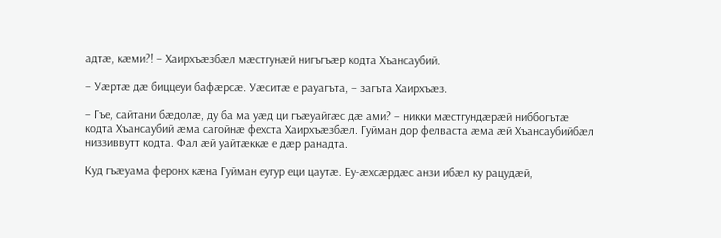адтæ, кæми?! – Хаирхъæзбæл мæстгунæй нигъгъæр кодта Хъансаубий.

– Уæртæ дæ биццеуи бафæрсæ. Уæситæ е рауагъта, – загъта Хаирхъæз.

– Гъе, сайтани бæдолæ, ду ба ма уæд ци гъæуайгæс дæ ами? – никки мæстгундæрæй ниббогътæ кодта Хъансаубий æма сагойнæ фехста Хаирхъæзбæл. Гуйман дор фелваста æма æй Хъансаубийбæл низзиввутт кодта. Фал æй уайтæккæ е дæр ранадта.

Куд гъæуама феронх кæна Гуйман еугур еци цаутæ. Еу-æхсæрдæс анзи ибæл ку рацудæй,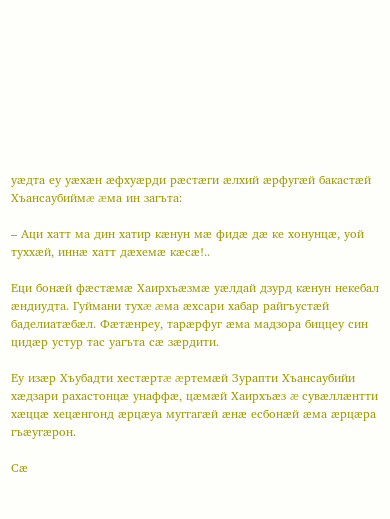уæдта еу уæхæн æфхуæрди рæстæги æлхий æрфугæй бакастæй Хъансаубиймæ æма ин загъта:

– Аци хатт ма дин хатир кæнун мæ фидæ дæ ке хонунцæ, уой туххæй, иннæ хатт дæхемæ кæсæ!..

Еци бонæй фæстæмæ Хаирхъæзмæ уæлдай дзурд кæнун некебал æндиудта. Гуймани тухæ æма æхсари хабар райгъустæй баделиатæбæл. Фæтæнреу, тарæрфуг æма мадзора биццеу син цидæр устур тас уагъта сæ зæрдити.

Еу изæр Хъубадти хестæртæ æртемæй Зурапти Хъансаубийи хæдзари рахастонцæ унаффæ, цæмæй Хаирхъæз æ сувæллæнтти хæццæ хецæнгонд æрцæуа муггагæй æнæ есбонæй æма æрцæра гъæугæрон.

Сæ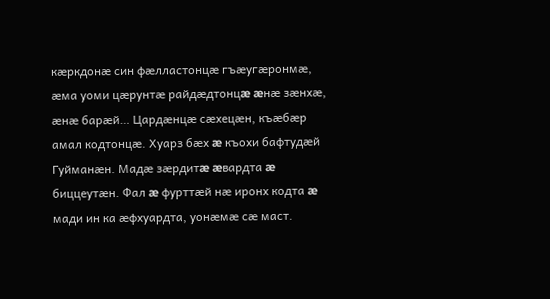кæркдонæ син фæлластонцæ гъæугæронмæ, æма уоми цæрунтæ райдæдтонцæ æнæ зæнхæ, æнæ барæй… Цардæнцæ сæхецæн, къæбæр амал кодтонцæ. Хуарз бæх æ къохи бафтудæй Гуйманæн. Мадæ зæрдитæ æвардта æ биццеутæн. Фал æ фурттæй нæ иронх кодта æ мади ин ка æфхуардта, уонæмæ сæ маст.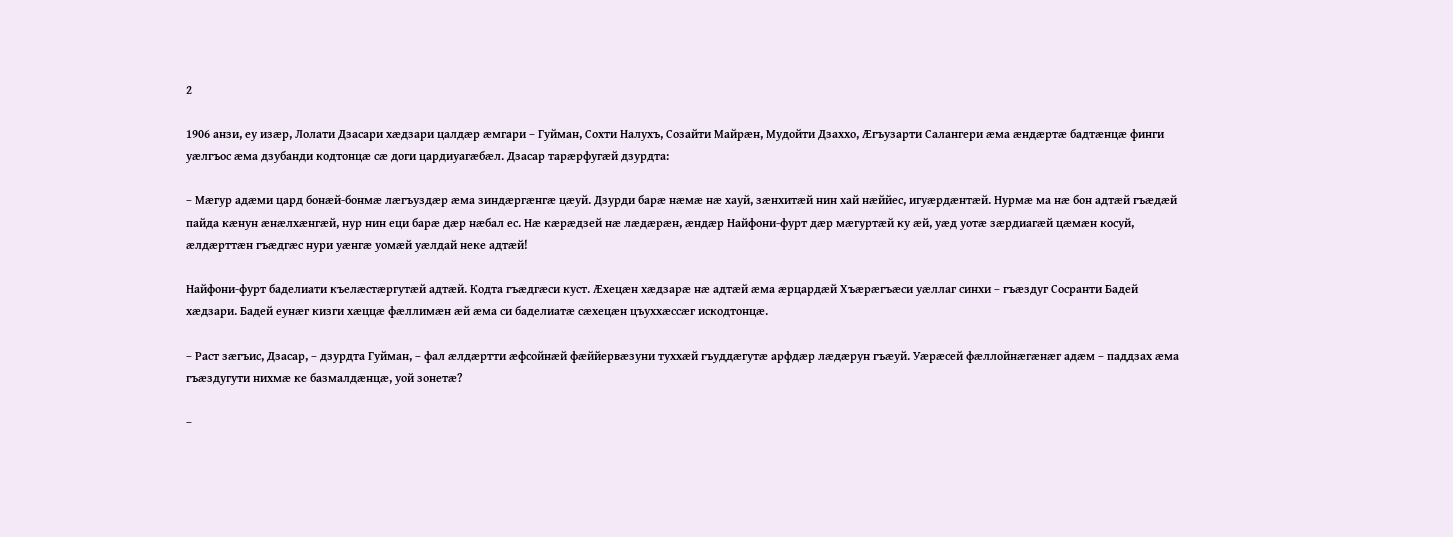2

1906 анзи, еу изæр, Лолати Дзасари хæдзари цалдæр æмгари – Гуйман, Сохти Налухъ, Созайти Майрæн, Мудойти Дзаххо, Æгъузарти Салангери æма æндæртæ бадтæнцæ финги уæлгъос æма дзубанди кодтонцæ сæ доги цардиуагæбæл. Дзасар тарæрфугæй дзурдта:

– Мæгур адæми цард бонæй-бонмæ лæгъуздæр æма зиндæргæнгæ цæуй. Дзурди барæ нæмæ нæ хауй, зæнхитæй нин хай нæййес, игуæрдæнтæй. Нурмæ ма нæ бон адтæй гъæдæй пайда кæнун æнæлхæнгæй, нур нин еци барæ дæр нæбал ес. Нæ кæрæдзей нæ лæдæрæн, æндæр Найфони-фурт дæр мæгуртæй ку æй, уæд уотæ зæрдиагæй цæмæн косуй, æлдæрттæн гъæдгæс нури уæнгæ уомæй уæлдай неке адтæй!

Найфони-фурт баделиати къелæстæргутæй адтæй. Кодта гъæдгæси куст. Æхецæн хæдзарæ нæ адтæй æма æрцардæй Хъæрæгъæси уæллаг синхи – гъæздуг Сосранти Бадей хæдзари. Бадей еунæг кизги хæццæ фæллимæн æй æма си баделиатæ сæхецæн цъуххæссæг искодтонцæ.

– Раст зæгъис, Дзасар, – дзурдта Гуйман, – фал æлдæртти æфсойнæй фæййервæзуни туххæй гъуддæгутæ арфдæр лæдæрун гъæуй. Уæрæсей фæллойнæгæнæг адæм – паддзах æма гъæздугути нихмæ ке базмалдæнцæ, уой зонетæ?

–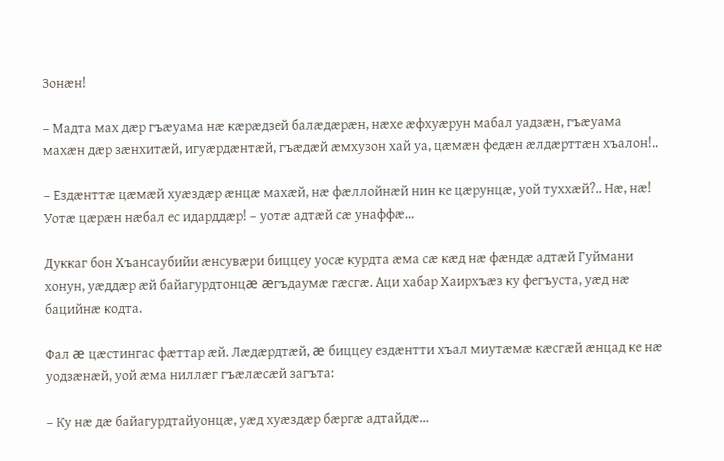Зонæн!

– Мадта мах дæр гъæуама нæ кæрæдзей балæдæрæн, нæхе æфхуæрун мабал уадзæн, гъæуама махæн дæр зæнхитæй, игуæрдæнтæй, гъæдæй æмхузон хай уа, цæмæн федæн æлдæрттæн хъалон!..

– Ездæнттæ цæмæй хуæздæр æнцæ махæй, нæ фæллойнæй нин ке цæрунцæ, уой туххæй?.. Нæ, нæ! Уотæ цæрæн нæбал ес идарддæр! – уотæ адтæй сæ унаффæ…

Дуккаг бон Хъансаубийи æнсувæри биццеу уосæ курдта æма сæ кæд нæ фæндæ адтæй Гуймани хонун, уæддæр æй байагурдтонцæ æгъдаумæ гæсгæ. Аци хабар Хаирхъæз ку фегъуста, уæд нæ бацийнæ кодта.

Фал æ цæстингас фæттар æй. Лæдæрдтæй, æ биццеу ездæнтти хъал миутæмæ кæсгæй æнцад ке нæ уодзæнæй, уой æма ниллæг гъæлæсæй загъта:

– Ку нæ дæ байагурдтайуонцæ, уæд хуæздæр бæргæ адтайдæ…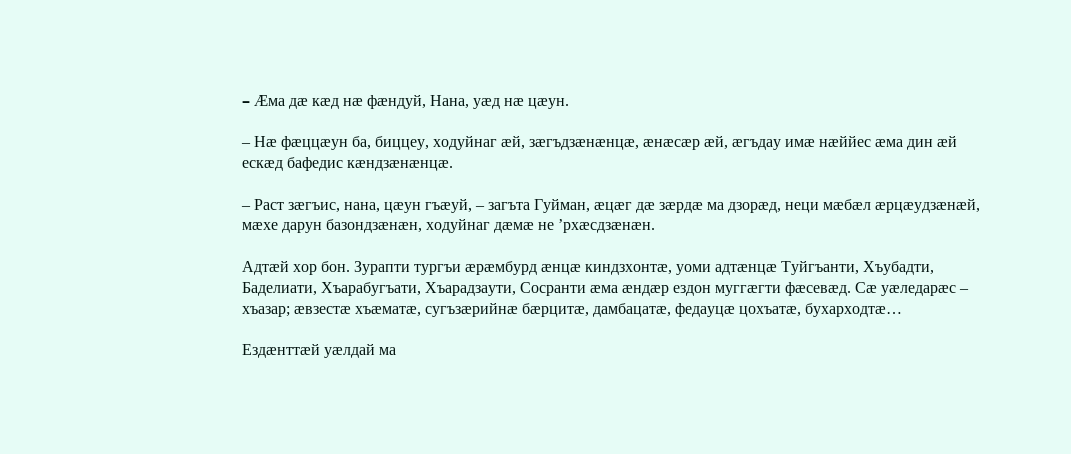– Æма дæ кæд нæ фæндуй, Нана, уæд нæ цæун.

– Нæ фæццæун ба, биццеу, ходуйнаг æй, зæгъдзæнæнцæ, æнæсæр æй, æгъдау имæ нæййес æма дин æй ескæд бафедис кæндзæнæнцæ.

– Раст зæгъис, нана, цæун гъæуй, – загъта Гуйман, æцæг дæ зæрдæ ма дзорæд, неци мæбæл æрцæудзæнæй, мæхе дарун базондзæнæн, ходуйнаг дæмæ не ’рхæсдзæнæн.

Адтæй хор бон. Зурапти тургъи æрæмбурд æнцæ киндзхонтæ, уоми адтæнцæ Туйгъанти, Хъубадти, Баделиати, Хъарабугъати, Хъарадзаути, Сосранти æма æндæр ездон муггæгти фæсевæд. Сæ уæледарæс – хъазар; æвзестæ хъæматæ, сугъзæрийнæ бæрцитæ, дамбацатæ, федауцæ цохъатæ, бухарходтæ…

Ездæнттæй уæлдай ма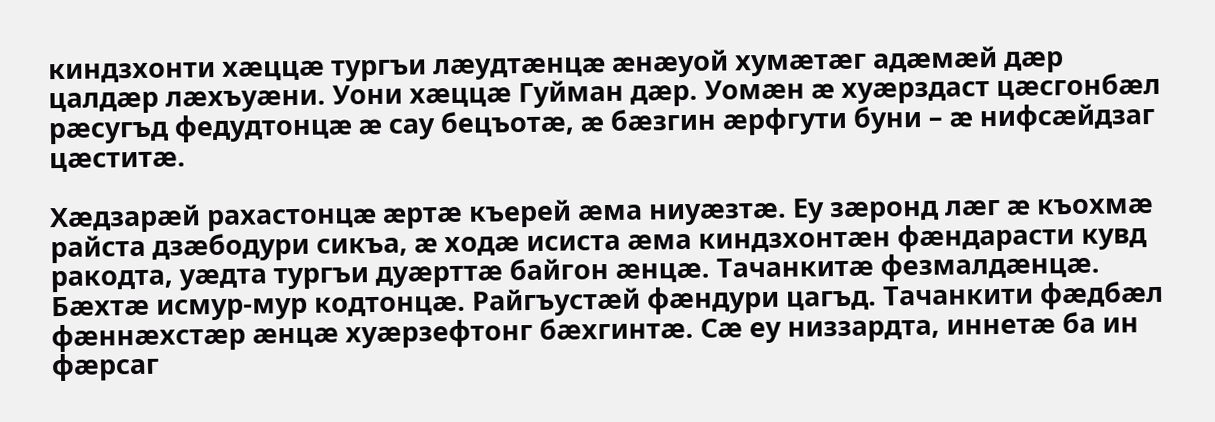киндзхонти хæццæ тургъи лæудтæнцæ æнæуой хумæтæг адæмæй дæр цалдæр лæхъуæни. Уони хæццæ Гуйман дæр. Уомæн æ хуæрздаст цæсгонбæл рæсугъд федудтонцæ æ сау бецъотæ, æ бæзгин æрфгути буни – æ нифсæйдзаг цæститæ.

Хæдзарæй рахастонцæ æртæ къерей æма ниуæзтæ. Еу зæронд лæг æ къохмæ райста дзæбодури сикъа, æ ходæ исиста æма киндзхонтæн фæндарасти кувд ракодта, уæдта тургъи дуæрттæ байгон æнцæ. Тачанкитæ фезмалдæнцæ. Бæхтæ исмур-мур кодтонцæ. Райгъустæй фæндури цагъд. Тачанкити фæдбæл фæннæхстæр æнцæ хуæрзефтонг бæхгинтæ. Сæ еу низзардта, иннетæ ба ин фæрсаг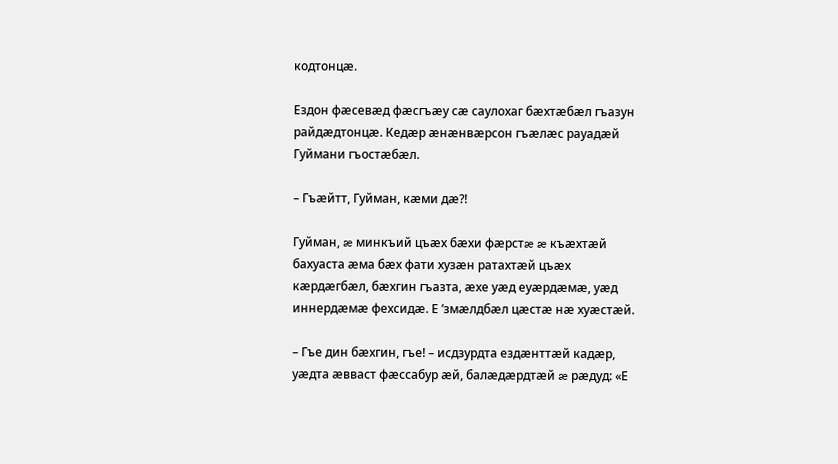кодтонцæ.

Ездон фæсевæд фæсгъæу сæ саулохаг бæхтæбæл гъазун райдæдтонцæ. Кедæр æнæнвæрсон гъæлæс рауадæй Гуймани гъостæбæл.

– Гъæйтт, Гуйман, кæми дæ?!

Гуйман, æ минкъий цъæх бæхи фæрстæ æ къæхтæй бахуаста æма бæх фати хузæн ратахтæй цъæх кæрдæгбæл, бæхгин гъазта, æхе уæд еуæрдæмæ, уæд иннердæмæ фехсидæ. Е ’змæлдбæл цæстæ нæ хуæстæй.

– Гъе дин бæхгин, гъе! – исдзурдта ездæнттæй кадæр, уæдта æвваст фæссабур æй, балæдæрдтæй æ рæдуд: «Е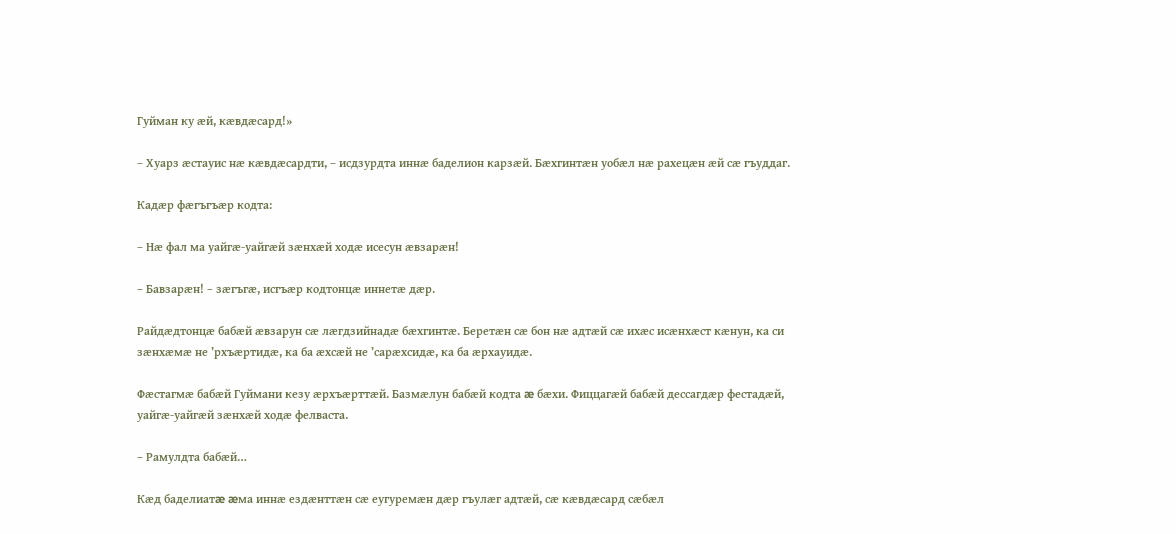Гуйман ку æй, кæвдæсард!»

– Хуарз æстауис нæ кæвдæсардти, – исдзурдта иннæ баделион карзæй. Бæхгинтæн уобæл нæ рахецæн æй сæ гъуддаг.

Кадæр фæгъгъæр кодта:

– Нæ фал ма уайгæ-уайгæй зæнхæй ходæ исесун æвзарæн!

– Бавзарæн! – зæгъгæ, исгъæр кодтонцæ иннетæ дæр.

Райдæдтонцæ бабæй æвзарун сæ лæгдзийнадæ бæхгинтæ. Беретæн сæ бон нæ адтæй сæ ихæс исæнхæст кæнун, ка си зæнхæмæ не ’рхъæртидæ, ка ба æхсæй не ’сарæхсидæ, ка ба æрхауидæ.

Фæстагмæ бабæй Гуймани кезу æрхъæрттæй. Базмæлун бабæй кодта æ бæхи. Фиццагæй бабæй дессагдæр фестадæй, уайгæ-уайгæй зæнхæй ходæ фелваста.

– Рамулдта бабæй…

Кæд баделиатæ æма иннæ ездæнттæн сæ еугуремæн дæр гъулæг адтæй, сæ кæвдæсард сæбæл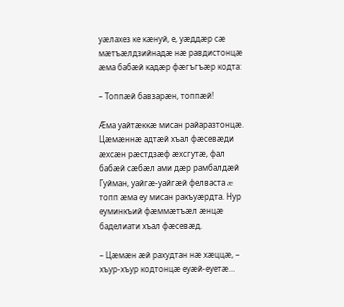уæлахез ке кæнуй, е, уæддæр сæ мæтъæлдзийнадæ нæ равдистонцæ æма бабæй кадæр фæгъгъæр кодта:

– Топпæй бавзарæн, топпæй!

Æма уайтæккæ мисан райаразтонцæ. Цæмæннæ адтæй хъал фæсевæди æхсæн рæстдзæф æхсгутæ, фал бабæй сæбæл ами дæр рамбалдæй Гуйман, уайгæ-уайгæй фелваста æ топп æма еу мисан ракъуæрдта. Нур еуминкъий фæммæтъæл æнцæ баделиати хъал фæсевæд.

– Цæмæн æй рахудтан нæ хæццæ, – хъур-хъур кодтонцæ еуæй-еуетæ…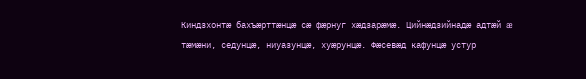Киндзхонтæ бахъæрттæнцæ сæ фæрнуг хæдзарæмæ. Цийнæдзийнадæ адтæй æ тæмæни, седунцæ, ниуазунцæ, хуæрунцæ. Фæсевæд кафунцæ устур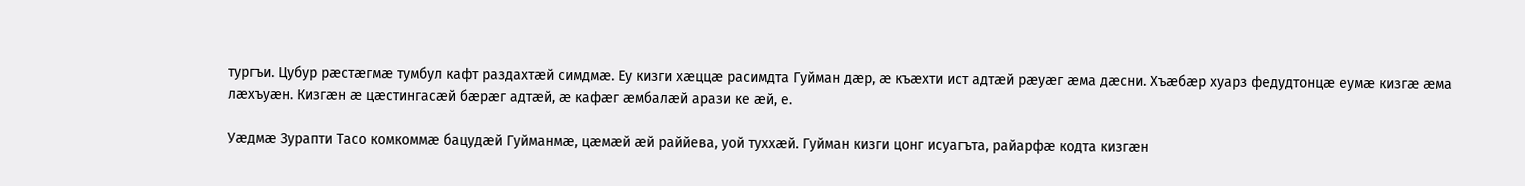тургъи. Цубур рæстæгмæ тумбул кафт раздахтæй симдмæ. Еу кизги хæццæ расимдта Гуйман дæр, æ къæхти ист адтæй рæуæг æма дæсни. Хъæбæр хуарз федудтонцæ еумæ кизгæ æма лæхъуæн. Кизгæн æ цæстингасæй бæрæг адтæй, æ кафæг æмбалæй арази ке æй, е.

Уæдмæ Зурапти Тасо комкоммæ бацудæй Гуйманмæ, цæмæй æй раййева, уой туххæй. Гуйман кизги цонг исуагъта, райарфæ кодта кизгæн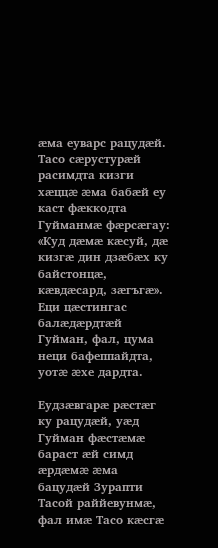æма еуварс рацудæй. Тасо сæрустурæй расимдта кизги хæццæ æма бабæй еу каст фæккодта Гуйманмæ фæрсæгау: «Куд дæмæ кæсуй, дæ кизгæ дин дзæбæх ку байстонцæ, кæвдæсард, зæгъгæ». Еци цæстингас балæдæрдтæй Гуйман, фал, цума неци бафеппайдта, уотæ æхе дардта.

Еудзæвгарæ рæстæг ку рацудæй, уæд Гуйман фæстæмæ бараст æй симд æрдæмæ æма бацудæй Зурапти Тасой раййевунмæ, фал имæ Тасо кæсгæ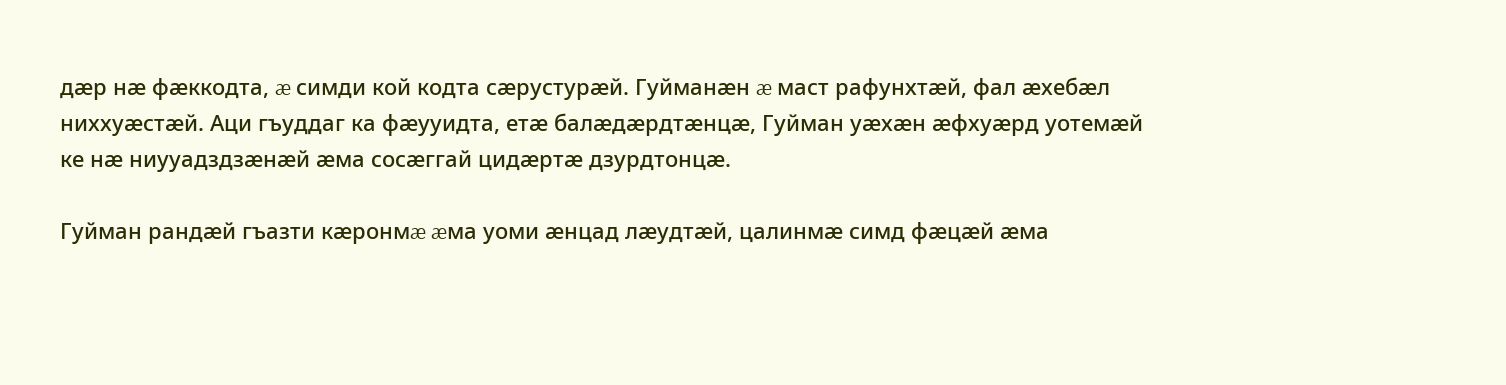дæр нæ фæккодта, æ симди кой кодта сæрустурæй. Гуйманæн æ маст рафунхтæй, фал æхебæл ниххуæстæй. Аци гъуддаг ка фæууидта, етæ балæдæрдтæнцæ, Гуйман уæхæн æфхуæрд уотемæй ке нæ ниууадздзæнæй æма сосæггай цидæртæ дзурдтонцæ.

Гуйман рандæй гъазти кæронмæ æма уоми æнцад лæудтæй, цалинмæ симд фæцæй æма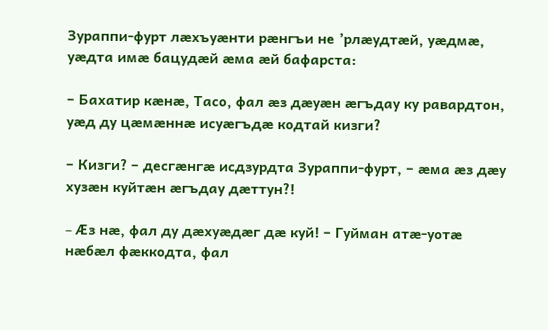Зураппи-фурт лæхъуæнти рæнгъи не ’рлæудтæй, уæдмæ, уæдта имæ бацудæй æма æй бафарста:

– Бахатир кæнæ, Тасо, фал æз дæуæн æгъдау ку равардтон, уæд ду цæмæннæ исуæгъдæ кодтай кизги?

– Кизги? – десгæнгæ исдзурдта Зураппи-фурт, – æма æз дæу хузæн куйтæн æгъдау дæттун?!

– Æз нæ, фал ду дæхуæдæг дæ куй! – Гуйман атæ-уотæ нæбæл фæккодта, фал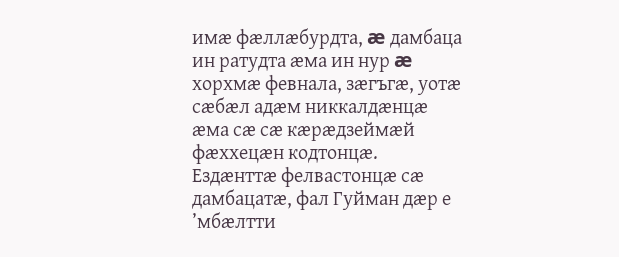имæ фæллæбурдта, æ дамбаца ин ратудта æма ин нур æ хорхмæ февнала, зæгъгæ, уотæ сæбæл адæм никкалдæнцæ æма сæ сæ кæрæдзеймæй фæххецæн кодтонцæ. Ездæнттæ фелвастонцæ сæ дамбацатæ, фал Гуйман дæр е ’мбæлтти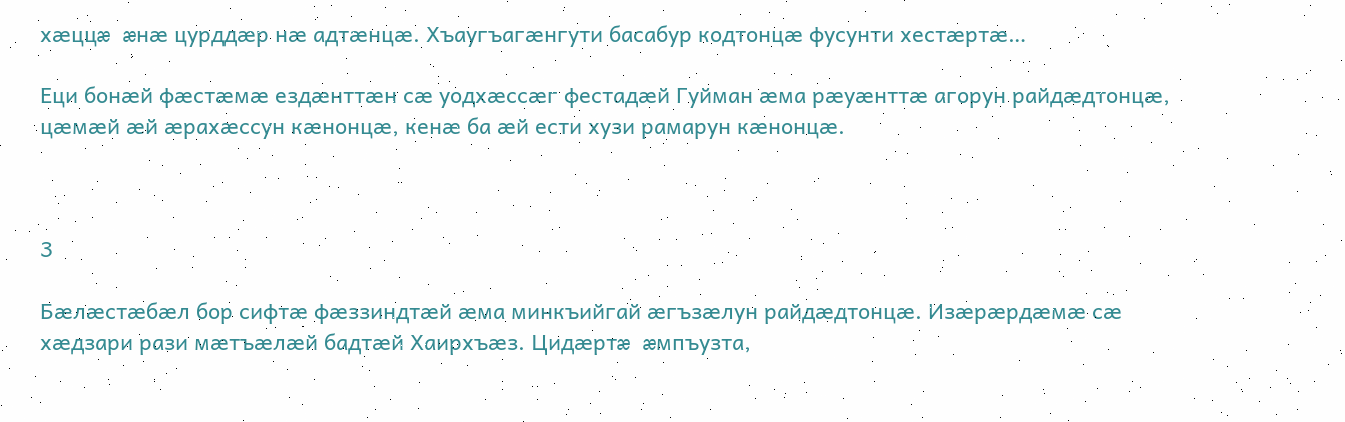хæццæ æнæ цурддæр нæ адтæнцæ. Хъаугъагæнгути басабур кодтонцæ фусунти хестæртæ…

Еци бонæй фæстæмæ ездæнттæн сæ уодхæссæг фестадæй Гуйман æма рæуæнттæ агорун райдæдтонцæ, цæмæй æй æрахæссун кæнонцæ, кенæ ба æй ести хузи рамарун кæнонцæ.



3

Бæлæстæбæл бор сифтæ фæззиндтæй æма минкъийгай æгъзæлун райдæдтонцæ. Изæрæрдæмæ сæ хæдзари рази мæтъæлæй бадтæй Хаирхъæз. Цидæртæ æмпъузта,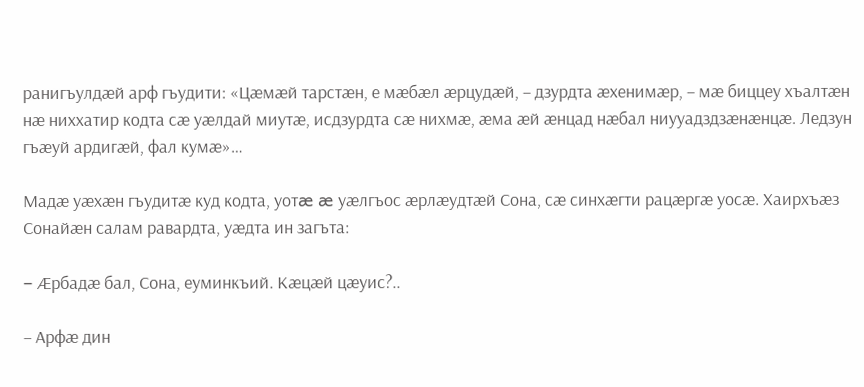ранигъулдæй арф гъудити: «Цæмæй тарстæн, е мæбæл æрцудæй, – дзурдта æхенимæр, – мæ биццеу хъалтæн нæ ниххатир кодта сæ уæлдай миутæ, исдзурдта сæ нихмæ, æма æй æнцад нæбал ниууадздзæнæнцæ. Ледзун гъæуй ардигæй, фал кумæ»…

Мадæ уæхæн гъудитæ куд кодта, уотæ æ уæлгъос æрлæудтæй Сона, сæ синхæгти рацæргæ уосæ. Хаирхъæз Сонайæн салам равардта, уæдта ин загъта:

– Æрбадæ бал, Сона, еуминкъий. Кæцæй цæуис?..

– Арфæ дин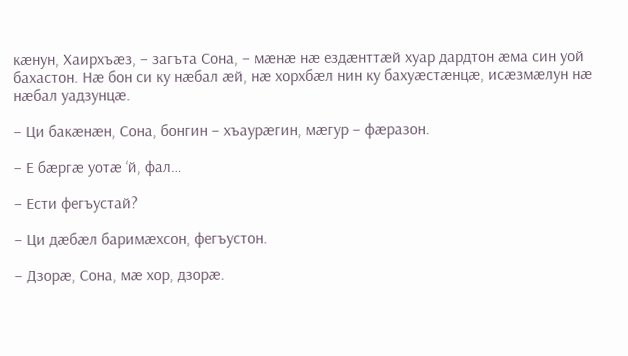кæнун, Хаирхъæз, – загъта Сона, – мæнæ нæ ездæнттæй хуар дардтон æма син уой бахастон. Нæ бон си ку нæбал æй, нæ хорхбæл нин ку бахуæстæнцæ, исæзмæлун нæ нæбал уадзунцæ.

– Ци бакæнæн, Сона, бонгин – хъаурæгин, мæгур – фæразон.

– Е бæргæ уотæ ‘й, фал…

– Ести фегъустай?

– Ци дæбæл баримæхсон, фегъустон.

– Дзорæ, Сона, мæ хор, дзорæ.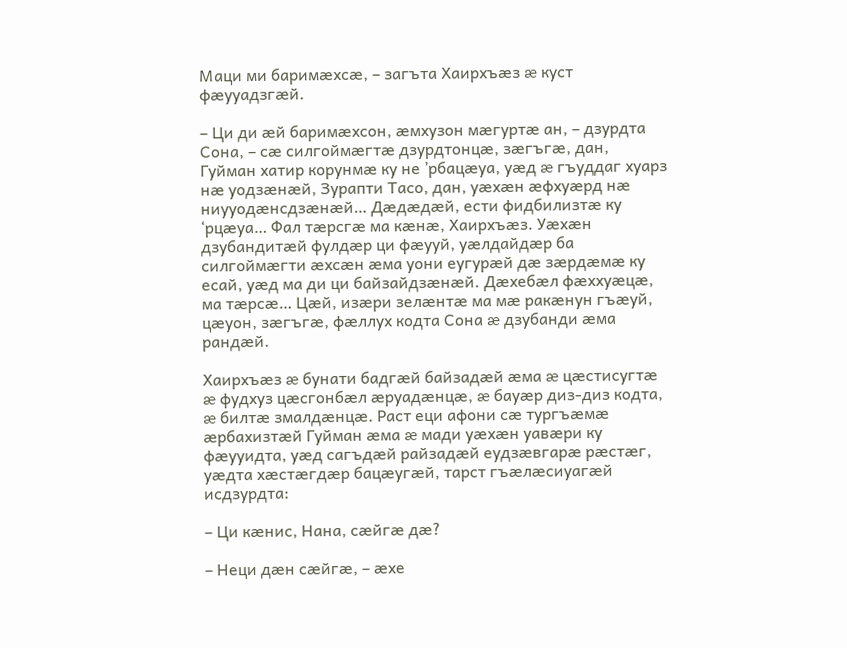Маци ми баримæхсæ, – загъта Хаирхъæз æ куст фæууадзгæй.

– Ци ди æй баримæхсон, æмхузон мæгуртæ ан, – дзурдта Сона, – сæ силгоймæгтæ дзурдтонцæ, зæгъгæ, дан, Гуйман хатир корунмæ ку не ’рбацæуа, уæд æ гъуддаг хуарз нæ уодзæнæй, Зурапти Тасо, дан, уæхæн æфхуæрд нæ ниууодæнсдзæнæй… Дæдæдæй, ести фидбилизтæ ку ‘рцæуа… Фал тæрсгæ ма кæнæ, Хаирхъæз. Уæхæн дзубандитæй фулдæр ци фæууй, уæлдайдæр ба силгоймæгти æхсæн æма уони еугурæй дæ зæрдæмæ ку есай, уæд ма ди ци байзайдзæнæй. Дæхебæл фæххуæцæ, ма тæрсæ… Цæй, изæри зелæнтæ ма мæ ракæнун гъæуй, цæуон, зæгъгæ, фæллух кодта Сона æ дзубанди æма рандæй.

Хаирхъæз æ бунати бадгæй байзадæй æма æ цæстисугтæ æ фудхуз цæсгонбæл æруадæнцæ, æ бауæр диз-диз кодта, æ билтæ змалдæнцæ. Раст еци афони сæ тургъæмæ æрбахизтæй Гуйман æма æ мади уæхæн уавæри ку фæууидта, уæд сагъдæй райзадæй еудзæвгарæ рæстæг, уæдта хæстæгдæр бацæугæй, тарст гъæлæсиуагæй исдзурдта:

– Ци кæнис, Нана, сæйгæ дæ?

– Неци дæн сæйгæ, – æхе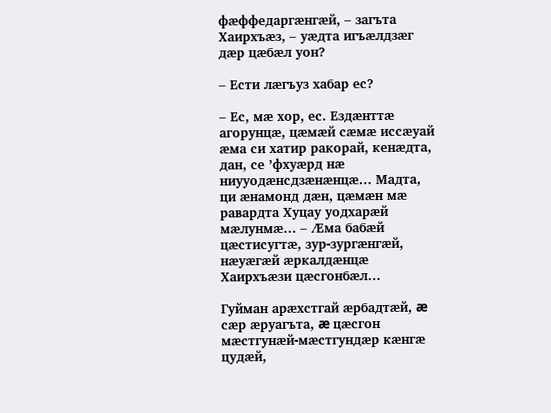фæффедаргæнгæй, – загъта Хаирхъæз, – уæдта игъæлдзæг дæр цæбæл уон?

– Ести лæгъуз хабар ес?

– Ес, мæ хор, ес. Ездæнттæ агорунцæ, цæмæй сæмæ иссæуай æма си хатир ракорай, кенæдта, дан, се ’фхуæрд нæ ниууодæнсдзæнæнцæ… Мадта, ци æнамонд дæн, цæмæн мæ равардта Хуцау уодхарæй мæлунмæ… – Æма бабæй цæстисугтæ, зур-зургæнгæй, нæуæгæй æркалдæнцæ Хаирхъæзи цæсгонбæл…

Гуйман арæхстгай æрбадтæй, æ сæр æруагъта, æ цæсгон мæстгунæй-мæстгундæр кæнгæ цудæй,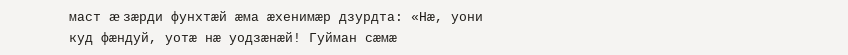маст æ зæрди фунхтæй æма æхенимæр дзурдта: «Нæ, уони куд фæндуй, уотæ нæ уодзæнæй! Гуйман сæмæ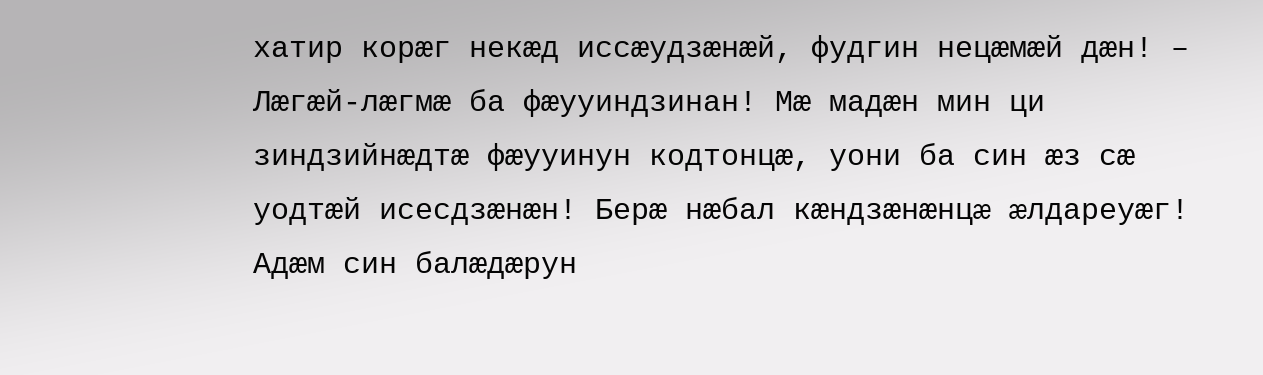хатир корæг некæд иссæудзæнæй, фудгин нецæмæй дæн! – Лæгæй-лæгмæ ба фæууиндзинан! Мæ мадæн мин ци зиндзийнæдтæ фæууинун кодтонцæ, уони ба син æз сæ уодтæй исесдзæнæн! Берæ нæбал кæндзæнæнцæ æлдареуæг! Адæм син балæдæрун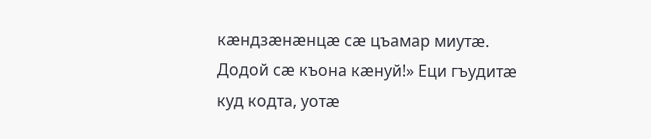кæндзæнæнцæ сæ цъамар миутæ. Додой сæ къона кæнуй!» Еци гъудитæ куд кодта, уотæ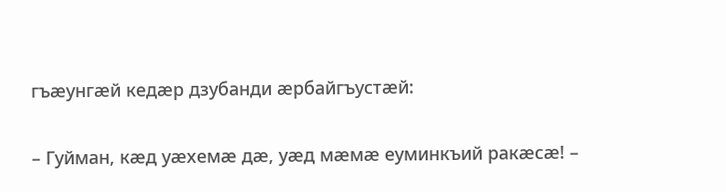гъæунгæй кедæр дзубанди æрбайгъустæй:

– Гуйман, кæд уæхемæ дæ, уæд мæмæ еуминкъий ракæсæ! –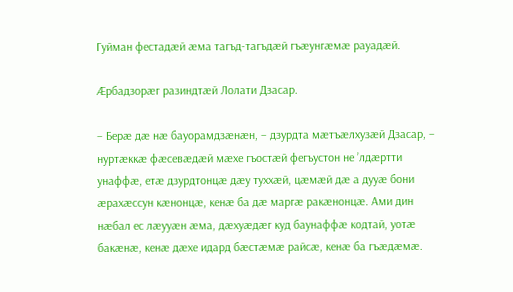Гуйман фестадæй æма тагъд-тагъдæй гъæунгæмæ рауадæй.

Æрбадзорæг разиндтæй Лолати Дзасар.

– Берæ дæ нæ бауорамдзæнæн, – дзурдта мæтъæлхузæй Дзасар, – нуртæккæ фæсевæдæй мæхе гъостæй фегъустон не ’лдæртти унаффæ, етæ дзурдтонцæ дæу туххæй, цæмæй дæ а дууæ бони æрахæссун кæнонцæ, кенæ ба дæ маргæ ракæнонцæ. Ами дин нæбал ес лæууæн æма, дæхуæдæг куд баунаффæ кодтай, уотæ бакæнæ, кенæ дæхе идард бæстæмæ райсæ, кенæ ба гъæдæмæ.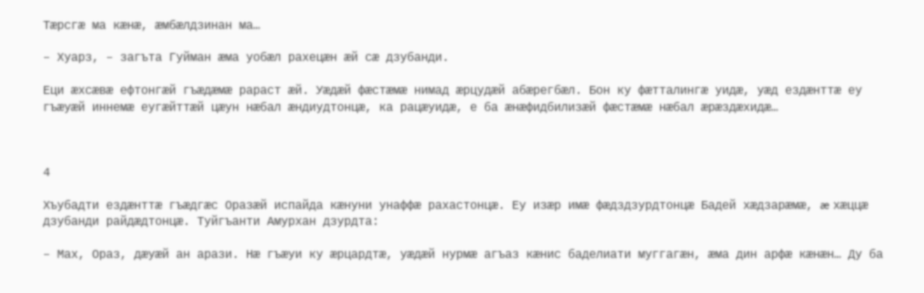Тæрсгæ ма кæнæ, æмбæлдзинан ма…

– Хуарз, – загъта Гуйман æма уобæл рахецæн æй сæ дзубанди.

Еци æхсæвæ ефтонгæй гъæдæмæ рараст æй. Уæдæй фæстæмæ нимад æрцудæй абæрегбæл. Бон ку фæтталингæ уидæ, уæд ездæнттæ еу гъæуæй иннемæ еугæйттæй цæун нæбал æндиудтонцæ, ка рацæуидæ, е ба æнæфидбилизæй фæстæмæ нæбал æрæздæхидæ…



4

Хъубадти ездæнттæ гъæдгæс Оразæй испайда кæнуни унаффæ рахастонцæ. Еу изæр имæ фæдздзурдтонцæ Бадей хæдзарæмæ, æ хæццæ дзубанди райдæдтонцæ. Туйгъанти Амурхан дзурдта:

– Мах, Ораз, дæуæй ан арази. Нæ гъæуи ку æрцардтæ, уæдæй нурмæ агъаз кæнис баделиати муггагæн, æма дин арфæ кæнæн… Ду ба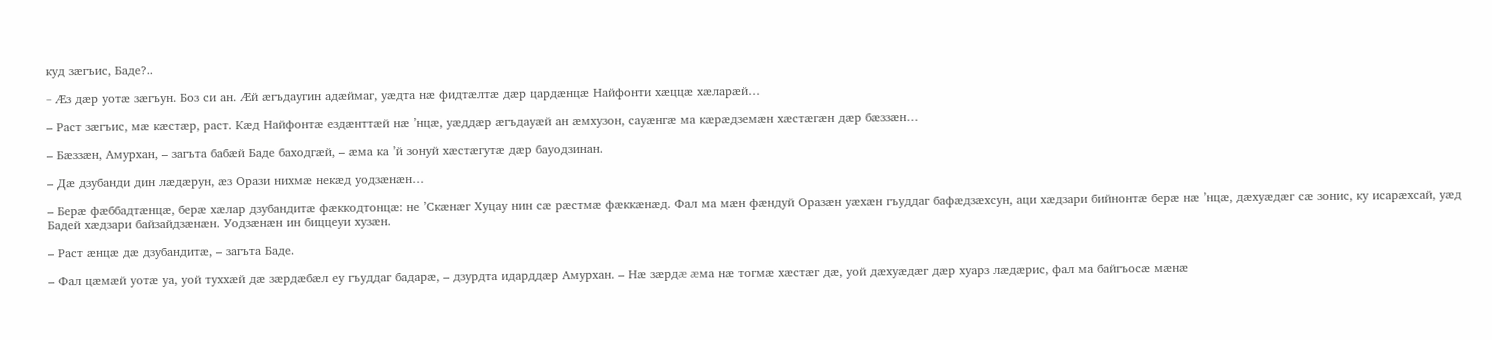куд зæгъис, Баде?..

– Æз дæр уотæ зæгъун. Боз си ан. Æй æгъдаугин адæймаг, уæдта нæ фидтæлтæ дæр цардæнцæ Найфонти хæццæ хæларæй…

– Раст зæгъис, мæ кæстæр, раст. Кæд Найфонтæ ездæнттæй нæ ’нцæ, уæддæр æгъдауæй ан æмхузон, сауæнгæ ма кæрæдземæн хæстæгæн дæр бæззæн…

– Бæззæн, Амурхан, – загъта бабæй Баде баходгæй, – æма ка ’й зонуй хæстæгутæ дæр бауодзинан.

– Дæ дзубанди дин лæдæрун, æз Орази нихмæ некæд уодзæнæн…

– Берæ фæббадтæнцæ, берæ хæлар дзубандитæ фæккодтонцæ: не ’Скæнæг Хуцау нин сæ рæстмæ фæккæнæд. Фал ма мæн фæндуй Оразæн уæхæн гъуддаг бафæдзæхсун, аци хæдзари бийнонтæ берæ нæ ’нцæ, дæхуæдæг сæ зонис, ку исарæхсай, уæд Бадей хæдзари байзайдзæнæн. Уодзæнæн ин биццеуи хузæн.

– Раст æнцæ дæ дзубандитæ, – загъта Баде.

– Фал цæмæй уотæ уа, уой туххæй дæ зæрдæбæл еу гъуддаг бадарæ, – дзурдта идарддæр Амурхан. – Нæ зæрдæ æма нæ тогмæ хæстæг дæ, уой дæхуæдæг дæр хуарз лæдæрис, фал ма байгъосæ мæнæ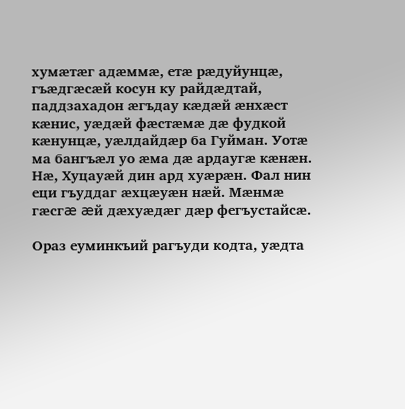хумæтæг адæммæ, етæ рæдуйунцæ, гъæдгæсæй косун ку райдæдтай, паддзахадон æгъдау кæдæй æнхæст кæнис, уæдæй фæстæмæ дæ фудкой кæнунцæ, уæлдайдæр ба Гуйман. Уотæ ма бангъæл уо æма дæ ардаугæ кæнæн. Нæ, Хуцауæй дин ард хуæрæн. Фал нин еци гъуддаг æхцæуæн нæй. Мæнмæ гæсгæ æй дæхуæдæг дæр фегъустайсæ.

Ораз еуминкъий рагъуди кодта, уæдта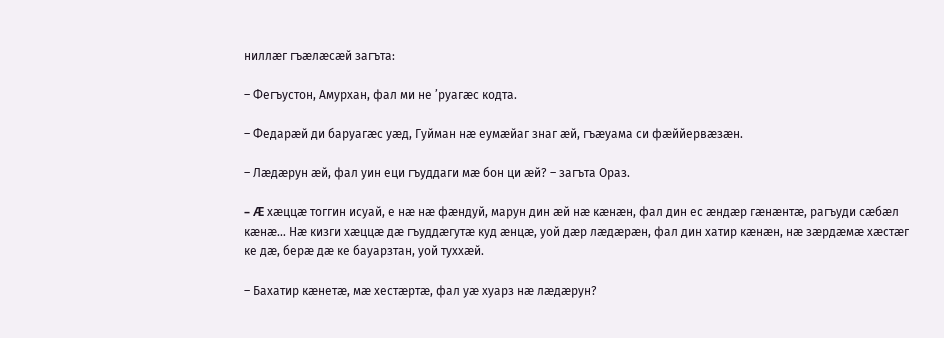ниллæг гъæлæсæй загъта:

– Фегъустон, Амурхан, фал ми не ’руагæс кодта.

– Федарæй ди баруагæс уæд, Гуйман нæ еумæйаг знаг æй, гъæуама си фæййервæзæн.

– Лæдæрун æй, фал уин еци гъуддаги мæ бон ци æй? – загъта Ораз.

– Æ хæццæ тоггин исуай, е нæ нæ фæндуй, марун дин æй нæ кæнæн, фал дин ес æндæр гæнæнтæ, рагъуди сæбæл кæнæ… Нæ кизги хæццæ дæ гъуддæгутæ куд æнцæ, уой дæр лæдæрæн, фал дин хатир кæнæн, нæ зæрдæмæ хæстæг ке дæ, берæ дæ ке бауарзтан, уой туххæй.

– Бахатир кæнетæ, мæ хестæртæ, фал уæ хуарз нæ лæдæрун?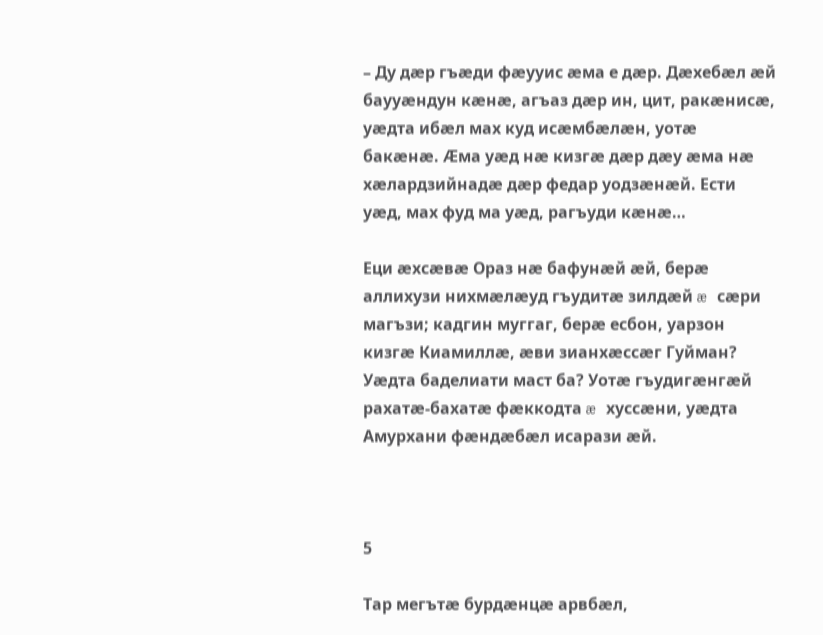– Ду дæр гъæди фæууис æма е дæр. Дæхебæл æй баууæндун кæнæ, агъаз дæр ин, цит, ракæнисæ, уæдта ибæл мах куд исæмбæлæн, уотæ бакæнæ. Æма уæд нæ кизгæ дæр дæу æма нæ хæлардзийнадæ дæр федар уодзæнæй. Ести уæд, мах фуд ма уæд, рагъуди кæнæ…

Еци æхсæвæ Ораз нæ бафунæй æй, берæ аллихузи нихмæлæуд гъудитæ зилдæй æ сæри магъзи; кадгин муггаг, берæ есбон, уарзон кизгæ Киамиллæ, æви зианхæссæг Гуйман? Уæдта баделиати маст ба? Уотæ гъудигæнгæй рахатæ-бахатæ фæккодта æ хуссæни, уæдта Амурхани фæндæбæл исарази æй.



5

Тар мегътæ бурдæнцæ арвбæл,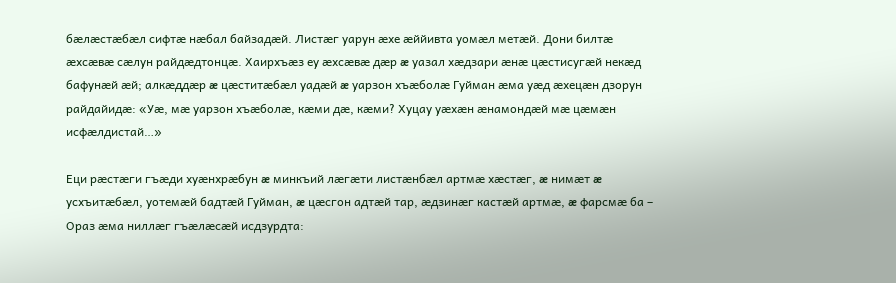бæлæстæбæл сифтæ нæбал байзадæй. Листæг уарун æхе æййивта уомæл метæй. Дони билтæ æхсæвæ сæлун райдæдтонцæ. Хаирхъæз еу æхсæвæ дæр æ уазал хæдзари æнæ цæстисугæй некæд бафунæй æй; алкæддæр æ цæститæбæл уадæй æ уарзон хъæболæ Гуйман æма уæд æхецæн дзорун райдайидæ: «Уæ, мæ уарзон хъæболæ, кæми дæ, кæми? Хуцау уæхæн æнамондæй мæ цæмæн исфæлдистай…»

Еци рæстæги гъæди хуæнхрæбун æ минкъий лæгæти листæнбæл артмæ хæстæг, æ нимæт æ усхъитæбæл, уотемæй бадтæй Гуйман, æ цæсгон адтæй тар, æдзинæг кастæй артмæ, æ фарсмæ ба – Ораз æма ниллæг гъæлæсæй исдзурдта: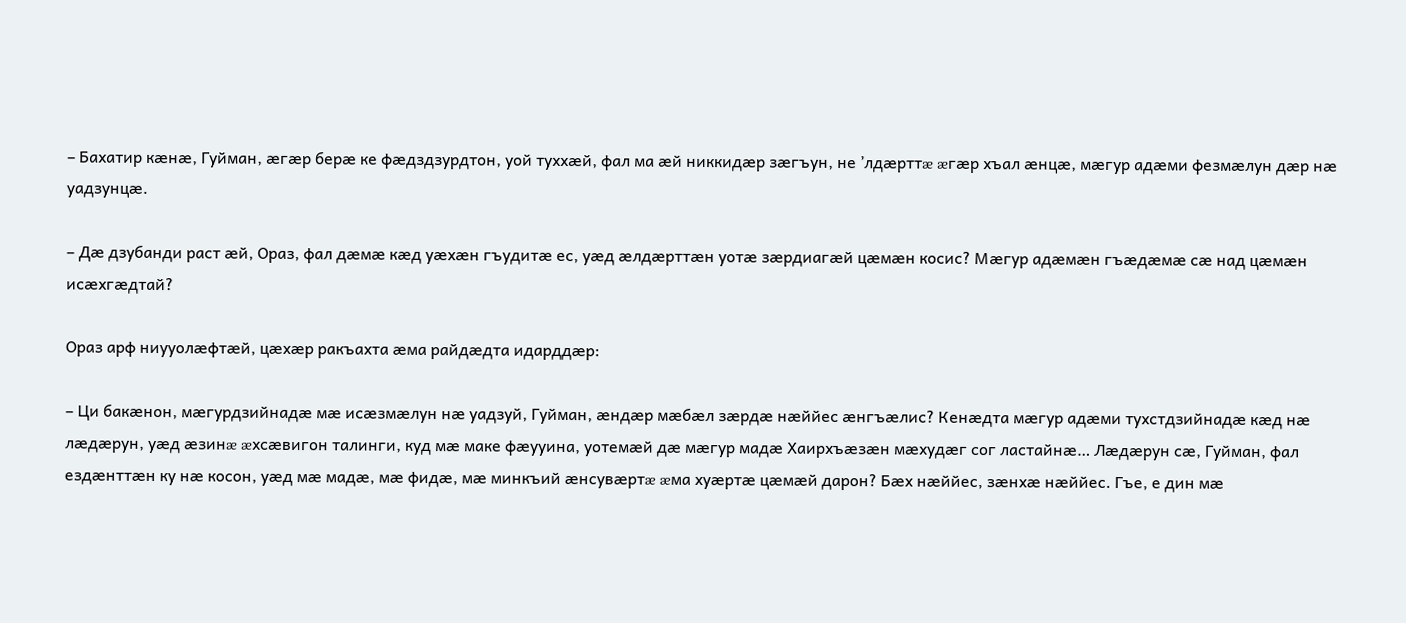– Бахатир кæнæ, Гуйман, æгæр берæ ке фæдздзурдтон, уой туххæй, фал ма æй никкидæр зæгъун, не ’лдæрттæ æгæр хъал æнцæ, мæгур адæми фезмæлун дæр нæ уадзунцæ.

– Дæ дзубанди раст æй, Ораз, фал дæмæ кæд уæхæн гъудитæ ес, уæд æлдæрттæн уотæ зæрдиагæй цæмæн косис? Мæгур адæмæн гъæдæмæ сæ над цæмæн исæхгæдтай?

Ораз арф ниууолæфтæй, цæхæр ракъахта æма райдæдта идарддæр:

– Ци бакæнон, мæгурдзийнадæ мæ исæзмæлун нæ уадзуй, Гуйман, æндæр мæбæл зæрдæ нæййес æнгъæлис? Кенæдта мæгур адæми тухстдзийнадæ кæд нæ лæдæрун, уæд æзинæ æхсæвигон талинги, куд мæ маке фæууина, уотемæй дæ мæгур мадæ Хаирхъæзæн мæхудæг сог ластайнæ… Лæдæрун сæ, Гуйман, фал ездæнттæн ку нæ косон, уæд мæ мадæ, мæ фидæ, мæ минкъий æнсувæртæ æма хуæртæ цæмæй дарон? Бæх нæййес, зæнхæ нæййес. Гъе, е дин мæ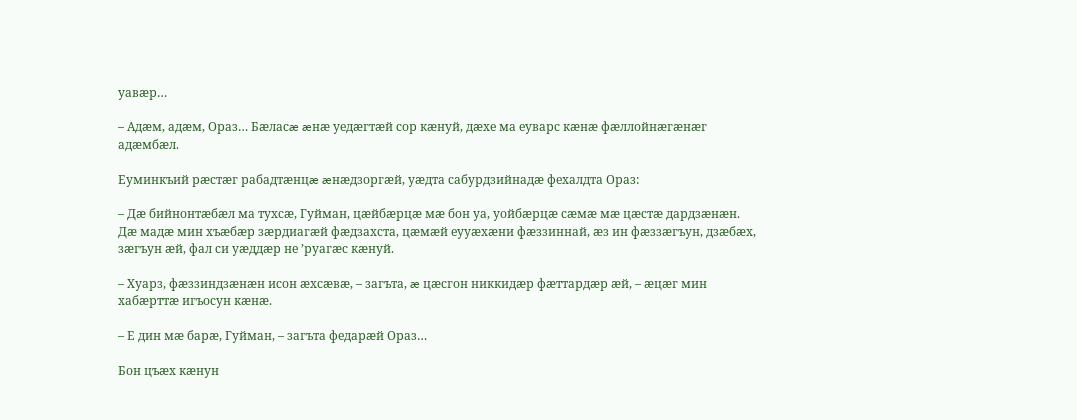уавæр…

– Адæм, адæм, Ораз… Бæласæ æнæ уедæгтæй сор кæнуй, дæхе ма еуварс кæнæ фæллойнæгæнæг адæмбæл.

Еуминкъий рæстæг рабадтæнцæ æнæдзоргæй, уæдта сабурдзийнадæ фехалдта Ораз:

– Дæ бийнонтæбæл ма тухсæ, Гуйман, цæйбæрцæ мæ бон уа, уойбæрцæ сæмæ мæ цæстæ дардзæнæн. Дæ мадæ мин хъæбæр зæрдиагæй фæдзахста, цæмæй еууæхæни фæззиннай, æз ин фæззæгъун, дзæбæх, зæгъун æй, фал си уæддæр не ’руагæс кæнуй.

– Хуарз, фæззиндзæнæн исон æхсæвæ, – загъта, æ цæсгон никкидæр фæттардæр æй, – æцæг мин хабæрттæ игъосун кæнæ.

– Е дин мæ барæ, Гуйман, – загъта федарæй Ораз…

Бон цъæх кæнун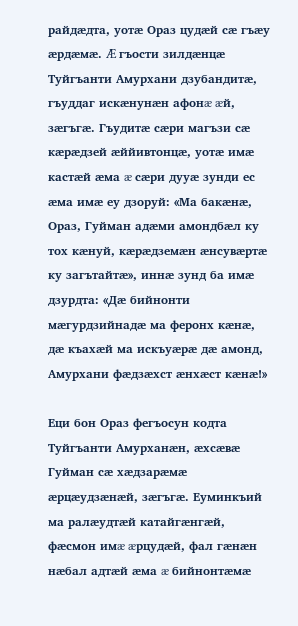райдæдта, уотæ Ораз цудæй сæ гъæу æрдæмæ. Æ гъости зилдæнцæ Туйгъанти Амурхани дзубандитæ, гъуддаг искæнунæн афонæ æй, зæгъгæ. Гъудитæ сæри магъзи сæ кæрæдзей æййивтонцæ, уотæ имæ кастæй æма æ сæри дууæ зунди ес æма имæ еу дзоруй: «Ма бакæнæ, Ораз, Гуйман адæми амондбæл ку тох кæнуй, кæрæдземæн æнсувæртæ ку загътайтæ», иннæ зунд ба имæ дзурдта: «Дæ бийнонти мæгурдзийнадæ ма феронх кæнæ, дæ къахæй ма искъуæрæ дæ амонд, Амурхани фæдзæхст æнхæст кæнæ!»

Еци бон Ораз фегъосун кодта Туйгъанти Амурханæн, æхсæвæ Гуйман сæ хæдзарæмæ æрцæудзæнæй, зæгъгæ. Еуминкъий ма ралæудтæй катайгæнгæй, фæсмон имæ æрцудæй, фал гæнæн нæбал адтæй æма æ бийнонтæмæ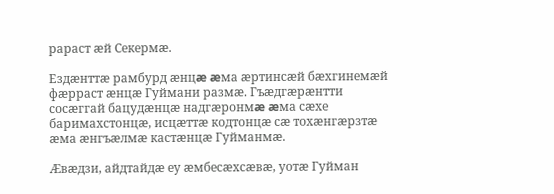рараст æй Секермæ.

Ездæнттæ рамбурд æнцæ æма æртинсæй бæхгинемæй фæрраст æнцæ Гуймани размæ. Гъæдгæрæнтти сосæггай бацудæнцæ надгæронмæ æма сæхе баримахстонцæ, исцæттæ кодтонцæ сæ тохæнгæрзтæ æма æнгъæлмæ кастæнцæ Гуйманмæ.

Æвæдзи, айдтайдæ еу æмбесæхсæвæ, уотæ Гуйман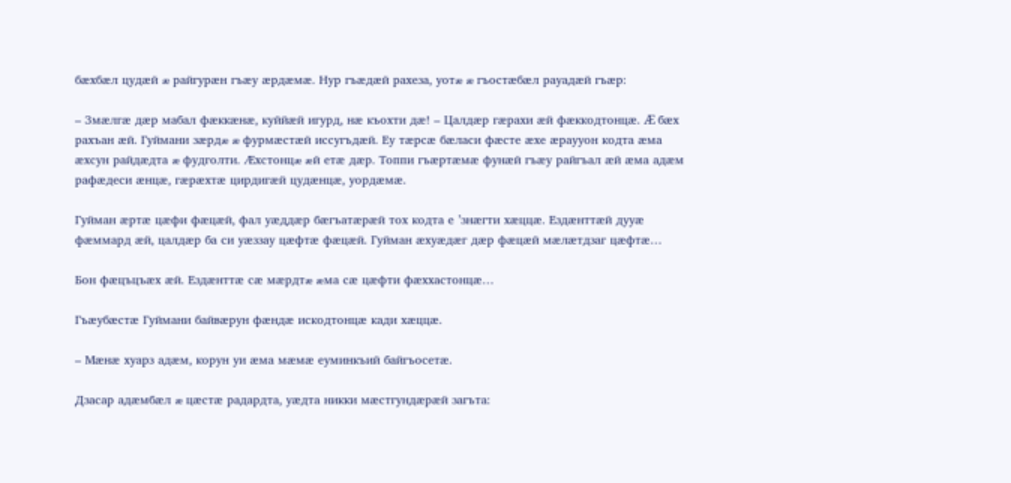бæхбæл цудæй æ райгурæн гъæу æрдæмæ. Нур гъæдæй рахеза, уотæ æ гъостæбæл рауадæй гъæр:

– Змæлгæ дæр мабал фæккæнæ, куййæй игурд, нæ къохти дæ! – Цалдæр гæрахи æй фæккодтонцæ. Æ бæх рахъан æй. Гуймани зæрдæ æ фурмæстæй иссугъдæй. Еу тæрсæ бæласи фæсте æхе æраууон кодта æма æхсун райдæдта æ фудголти. Æхстонцæ æй етæ дæр. Топпи гъæртæмæ фунæй гъæу райгъал æй æма адæм рафæдеси æнцæ, гæрæхтæ цирдигæй цудæнцæ, уордæмæ.

Гуйман æртæ цæфи фæцæй, фал уæддæр бæгъатæрæй тох кодта е ’знæгти хæццæ. Ездæнттæй дууæ фæммард æй, цалдæр ба си уæззау цæфтæ фæцæй. Гуйман æхуæдæг дæр фæцæй мæлæтдзаг цæфтæ…

Бон фæцъцъæх æй. Ездæнттæ сæ мæрдтæ æма сæ цæфти фæххастонцæ…

Гъæубæстæ Гуймани байвæрун фæндæ искодтонцæ кади хæццæ.

– Мæнæ хуарз адæм, корун уи æма мæмæ еуминкъий байгъосетæ.

Дзасар адæмбæл æ цæстæ радардта, уæдта никки мæстгундæрæй загъта: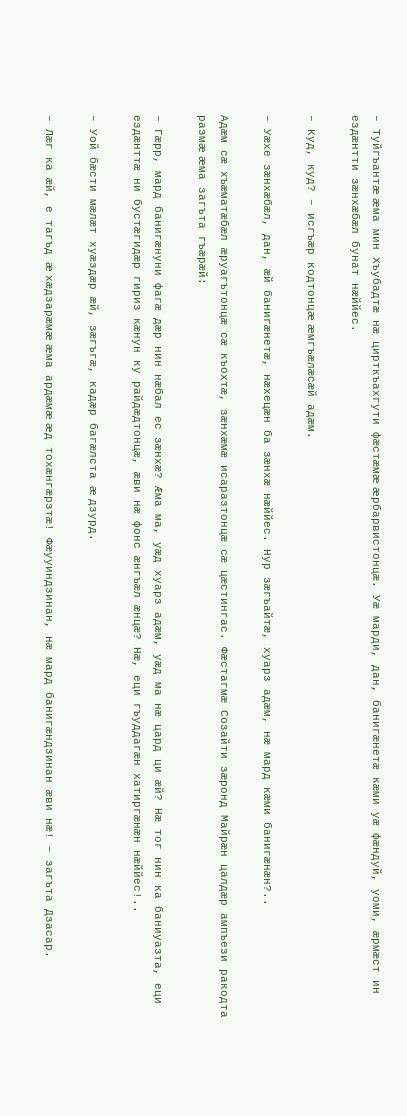– Туйгъантæ æма мин Хъубадтæ нæ цирткъахгути фæстæмæ æрбарвистонцæ. Уæ марди, дан, банигæнетæ кæми уæ фæндуй, уоми, æрмæст ин ездæнтти зæнхæбæл бунат нæййес.

– Куд, куд? – исгъæр кодтонцæ æмгъæлæсæй адæм.

– Уæхе зæнхæбæл, дан, æй банигæнетæ, нæхецæн ба зæнхæ нæййес. Нур зæгъайтæ, хуарз адæм, нæ мард кæми банигæнæн?..

Адæм сæ хъæматæбæл æруагътонцæ сæ къохтæ, зæнхæмæ исаразтонцæ сæ цæстингас. Фæстагмæ Созайти зæронд Майрæн цалдæр ампъези ракодта размæ æма загъта гъæрæй:

– Гæрр, мард банигæнуни фагæ дæр нин нæбал ес зæнхæ? Æма ма, уæд хуарз адæм, уæд ма нæ цард ци æй? Нæ тог нин ка баниуазта, еци ездæнттæ ни бустæгидæр гириз кæнун ку райдæдтонцæ, æви нæ фонс æнгъæл æнцæ? Нæ, еци гъуддагæн хатиргæнæн нæййес!..

– Уой бæсти мæлæт хуæздæр æй, зæгъгæ, кадæр багæлста æ дзурд.

– Лæг ка æй, е тагъд æ хæдзарæмæ æма ардæмæ æд тохæнгæрзтæ! Фæууиндзинан, нæ мард банигæндзинан æви нæ! – загъта Дзасар.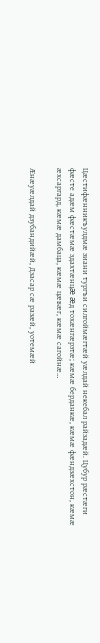Цæстифæнникъулдмæ зиани тургъи силгоймæгтæй уæлдай некебал райзадæй. Цубур рæстæги фæсте адæм фæстæмæ здахтæнцæ æд тохæнгæрзтæ; кæмæ берданкæ, кæмæ фæндзæхстон, кæмæ æхсаргард, кæмæ дамбаца, кæмæ цæвæг, кæмæ сагойнæ…

Æнæуæлдай дзубандийæй, Дзасар сæ разæй, уотемæй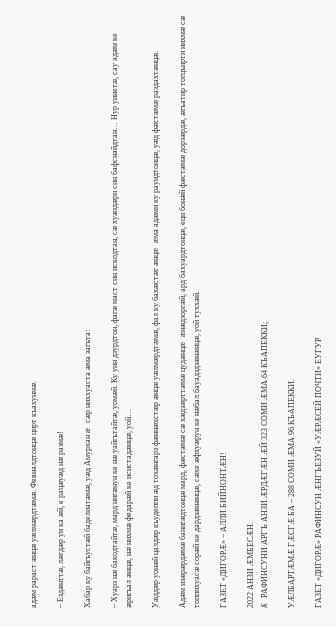адæм рараст æнцæ уæлмæрдтæмæ. Февналдтонцæ цирт къахунмæ.

– Ездæнттæ, лæгдæр уи ка æй, е рацæуæд нæ размæ!

Хабар ку байгъустæй баделиатæмæ, уæд Амурхан æ сæр ниххуаста æма загъта:

– Хуарз нæ бакодтайтæ, мард нигæнун ке нæ уайгътайтæ, уомæй. Ку уин дзурдтон, фагæ маст син искодтан, сæ хуæздæри син бафснайдтан… Нур уинетæ, сау адæм ке æригъал æнцæ, нæ нихмæ федарæй ке исистадæнцæ, уой…

Уæддæр уонæй цалдæр къудеппи æд тохæнгарз фæннæхстæр æнцæ уæлмæрдтæмæ, фал ку бахæстæг æнцæ æма адæми ку рауидтонцæ, уæд фæстæмæ раздахтæнцæ.

Адæм изæрæрдæмæ банигæдтонцæ мард, фæстæмæ сæ хæдзæрттæмæ цудæнцæ æнæдзоргæй, ард бахуардтонцæ, еци бонæй фæстæмæ дорзæрдæ, æгъатир тогцъирти нихмæ сæ топпихуасæ сорæй ке дардзæнæнцæ, сæхе æфхуæрун ке нæбал бауадздзæнæнцæ, уой туххæй.

ГАЗЕТ «ДИГОРÆ» – АЛЛИ БИЙНОНТÆН!

2022 АНЗИ ÆМБЕСÆН.
Æ РАФИНСУНИ АРГЪ АНЗИ ÆРДÆГÆН ÆЙ 323 СОМИ ÆМА 64 КЪАПЕККИ;

УÆЛБАРТÆМÆ ГÆСГÆ БА – 288 СОМИ ÆМА 96 КЪАПЕККИ.

ГАЗЕТ «ДИГОРÆ» РАФИНСУН ÆНГЪЕЗУЙ «УÆРÆСЕЙ ПОЧТИ» ЕУГУР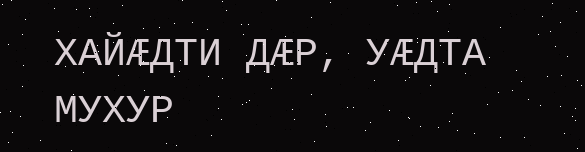ХАЙÆДТИ ДÆР, УÆДТА МУХУР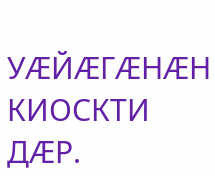УÆЙÆГÆНÆН КИОСКТИ ДÆР.